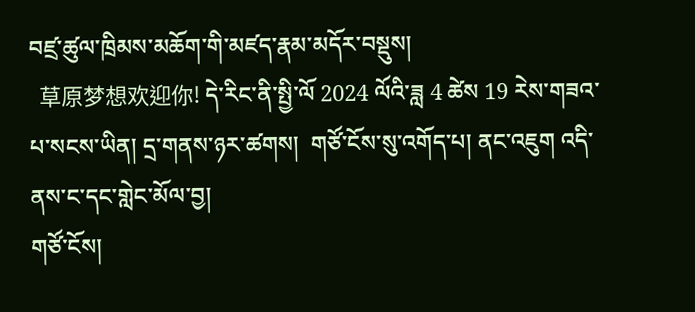བཛྲ་ཚུལ་ཁྲིམས་མཆོག་གི་མཛད་རྣམ་མདོར་བསྡུས།
  草原梦想欢迎你! དེ་རིང་ནི་སྤྱི་ལོ 2024 ལོའི་ཟླ 4 ཚེས 19 རེས་གཟའ་པ་སངས་ཡིན། དྲ་གནས་ཉར་ཚགས།  གཙོ་ངོས་སུ་འགོད་པ། ནང་འཇུག འདི་ནས་ང་དང་གླེང་མོལ་བྱ།
གཙོ་ངོས།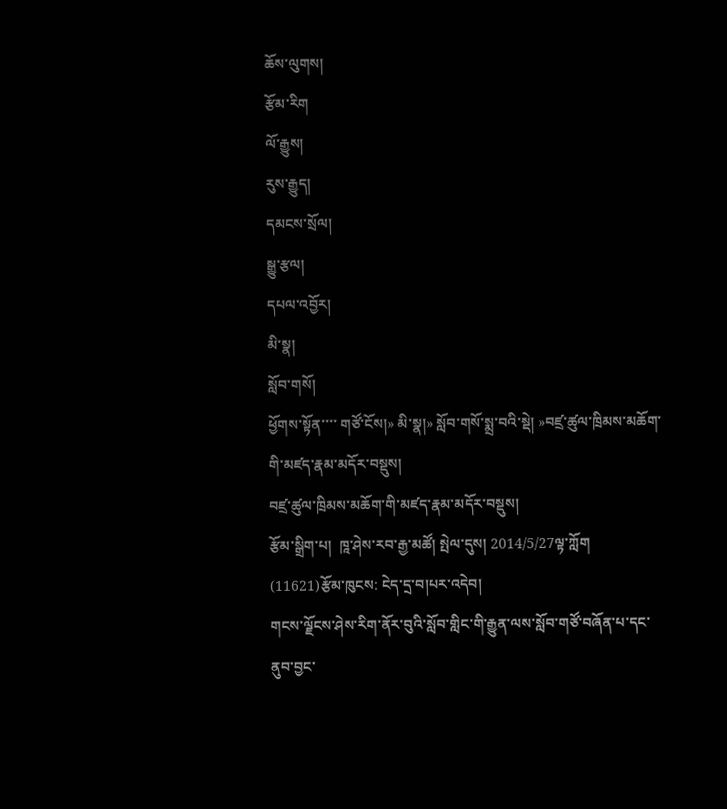ཆོས་ལུགས།
རྩོམ་རིག
ལོ་རྒྱུས།
རུས་རྒྱུད།
དམངས་སྲོལ།
སྒྱུ་རྩལ།
དཔལ་འབྱོར།
མི་སྣ།
སློབ་གསོ།
ཕྱོགས་སྟོན་་་་ གཙོ་ངོས།» མི་སྣ།» སློབ་གསོ་སྨྲ་བའི་སྡེ། »བཛྲ་ཚུལ་ཁྲིམས་མཆོག་གི་མཛད་རྣམ་མདོར་བསྡུས།
བཛྲ་ཚུལ་ཁྲིམས་མཆོག་གི་མཛད་རྣམ་མདོར་བསྡུས།
རྩོམ་སྒྲིག་པ།  ཁཱ་ཤེས་རབ་རྒྱ་མཚོ། སྤེལ་དུས། 2014/5/27ལྟ་ཀློག (11621)རྩོམ་ཁུངས: ངེད་དྲ་བ།པར་འདེབ།
གངས་ལྗོངས་ཤེས་རིག་ནོར་བུའི་སློབ་གླིང་གི་རྒྱུན་ལས་སློབ་གཙོ་བཞོན་པ་དང་ནུབ་བྱང་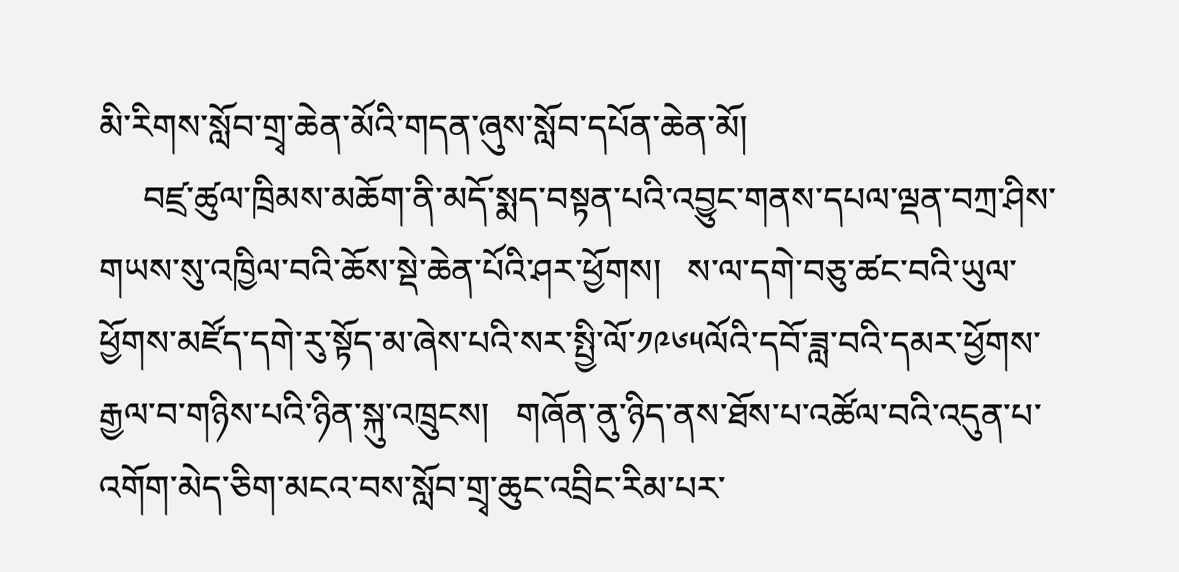མི་རིགས་སློབ་གྲྭ་ཆེན་མོའི་གདན་ཞུས་སློབ་དཔོན་ཆེན་མོ།
     བཛྲ་ཚུལ་ཁྲིམས་མཆོག་ནི་མདོ་སྨད་བསྟན་པའི་འབྱུང་གནས་དཔལ་ལྡན་བཀྲ་ཤིས་གཡས་སུ་འཁྱིལ་བའི་ཆོས་སྡེ་ཆེན་པོའི་ཤར་ཕྱོགས།   ས་ལ་དགེ་བཅུ་ཚང་བའི་ཡུལ་ཕྱོགས་མཛོད་དགེ་རུ་སྟོད་མ་ཞེས་པའི་སར་སྤྱི་ལོ་༡༩༦༥ལོའི་དབོ་ཟླ་བའི་དམར་ཕྱོགས་རྒྱལ་བ་གཉིས་པའི་ཉིན་སྐུ་འཁྲུངས།   གཞོན་ནུ་ཉིད་ནས་ཐོས་པ་འཚོལ་བའི་འདུན་པ་འགོག་མེད་ཅིག་མངའ་བས་སློབ་གྲྭ་ཆུང་འབྲིང་རིམ་པར་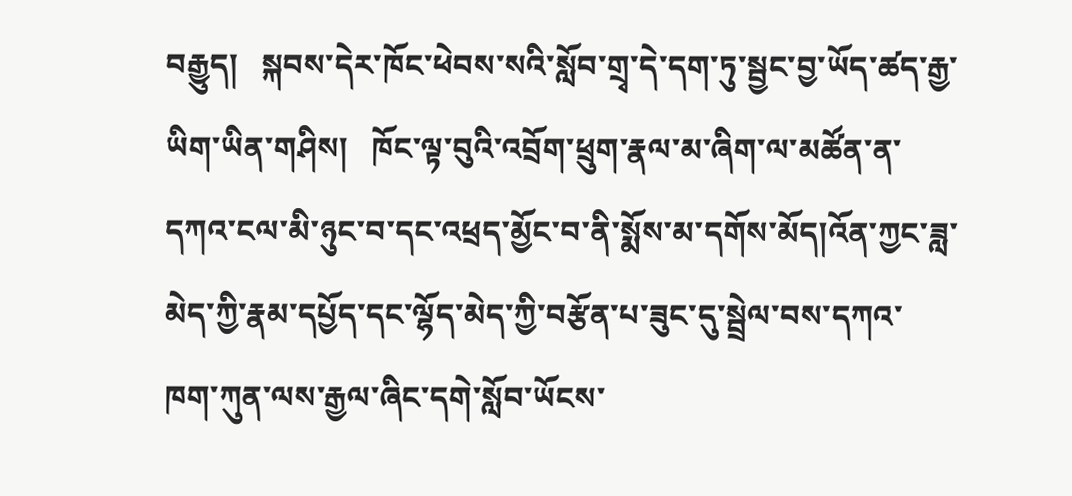བརྒྱུད།   སྐབས་དེར་ཁོང་ཕེབས་སའི་སློབ་གྲྭ་དེ་དག་ཏུ་སྦྱང་བྱ་ཡོད་ཚད་རྒྱ་ཡིག་ཡིན་གཤིས།   ཁོང་ལྟ་བུའི་འབྲོག་ཕྲུག་རྣལ་མ་ཞིག་ལ་མཚོན་ན་དཀའ་ངལ་མི་ཉུང་བ་དང་འཕྲད་མྱོང་བ་ནི་སྨོས་མ་དགོས་མོད།འོན་ཀྱང་ཟླ་མེད་ཀྱི་རྣམ་དཔྱོད་དང་ལྷོད་མེད་ཀྱི་བརྩོན་པ་ཟུང་དུ་སྦྲེལ་བས་དཀའ་ཁག་ཀུན་ལས་རྒྱལ་ཞིང་དགེ་སློབ་ཡོངས་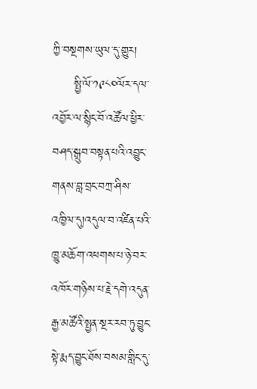ཀྱི་བསྔགས་ཡུལ་དུ་གྱུར།
     སྤྱི་ལོ་༡༩༨༠ལོར་དལ་འབྱོར་ལ་སྙིང་བོ་འཚོལ་ཕྱིར་བཤད་སྒྲུབ་བསྟན་པའི་འབྱུང་གནས་བླ་བྲང་བཀྲ་ཤིས་འཁྱིལ་དུ།འདུལ་བ་འཛིན་པའི་ཁྱུ་མཆོག་འཕགས་པ་ཉེ་བར་འཁོར་གཉིས་པ་རྗེ་དགེ་འདུན་རྒྱ་མཚོའི་སྤྱན་སྔར་རབ་ཏུ་བྱུང་སྟེ་རྨད་བྱུང་ཐོས་བསམ་གླིང་དུ་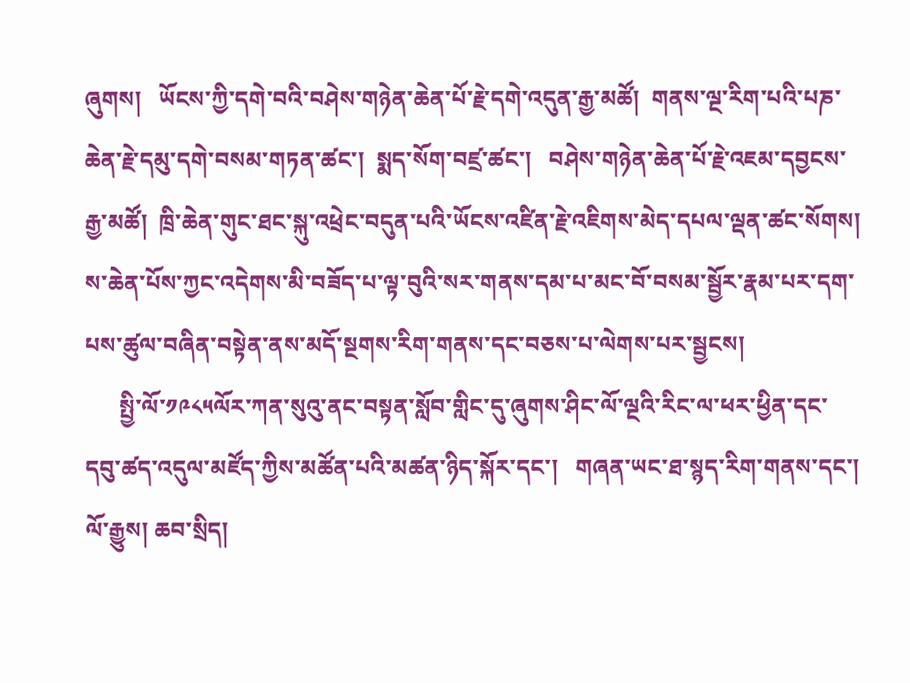ཞུགས།   ཡོངས་ཀྱི་དགེ་བའི་བཤེས་གཉེན་ཆེན་པོ་རྗེ་དགེ་འདུན་རྒྱ་མཚོ།  གནས་ལྔ་རིག་པའི་པཎ་ཆེན་རྗེ་དམུ་དགེ་བསམ་གཏན་ཚང་།  སྨད་སོག་བཛྲ་ཚང་།   བཤེས་གཉེན་ཆེན་པོ་རྗེ་འཇམ་དབྱངས་རྒྱ་མཚོ།  ཁྲི་ཆེན་གུང་ཐང་སྐུ་འཕྲེང་བདུན་པའི་ཡོངས་འཛིན་རྗེ་འཇིགས་མེད་དཔལ་ལྡན་ཚང་སོགས།   ས་ཆེན་པོས་ཀྱང་འདེགས་མི་བཟོད་པ་ལྟ་བུའི་སར་གནས་དམ་པ་མང་བོ་བསམ་སྦྱོར་རྣམ་པར་དག་པས་ཚུལ་བཞིན་བསྟེན་ནས་མདོ་སྔགས་རིག་གནས་དང་བཅས་པ་ལེགས་པར་སྦྱངས།
      སྤྱི་ལོ་༡༩༨༥ལོར་ཀན་སུའུ་ནང་བསྟན་སློབ་གླིང་དུ་ཞུགས་ཤིང་ལོ་ལྔའི་རིང་ལ་ཕར་ཕྱིན་དང་དབུ་ཚད་འདུལ་མཛོད་ཀྱིས་མཚོན་པའི་མཚན་ཉིད་སྐོར་དང་།   གཞན་ཡང་ཐ་སྙད་རིག་གནས་དང་། ལོ་རྒྱུས། ཆབ་སྲིད།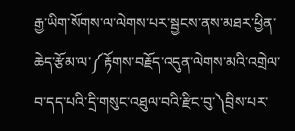རྒྱ་ཡིག་སོགས་ལ་ལེགས་པར་སྦྱངས་ནས་མཐར་ཕྱིན་ཆེད་རྩོམ་ལ་༼རྟོགས་བརྗོད་འདུན་ལེགས་མའི་འགྲེལ་བ་དད་པའི་དྲི་གསུང་འཐུལ་བའི་རྫིང་བུ་༽བྲིས་པར་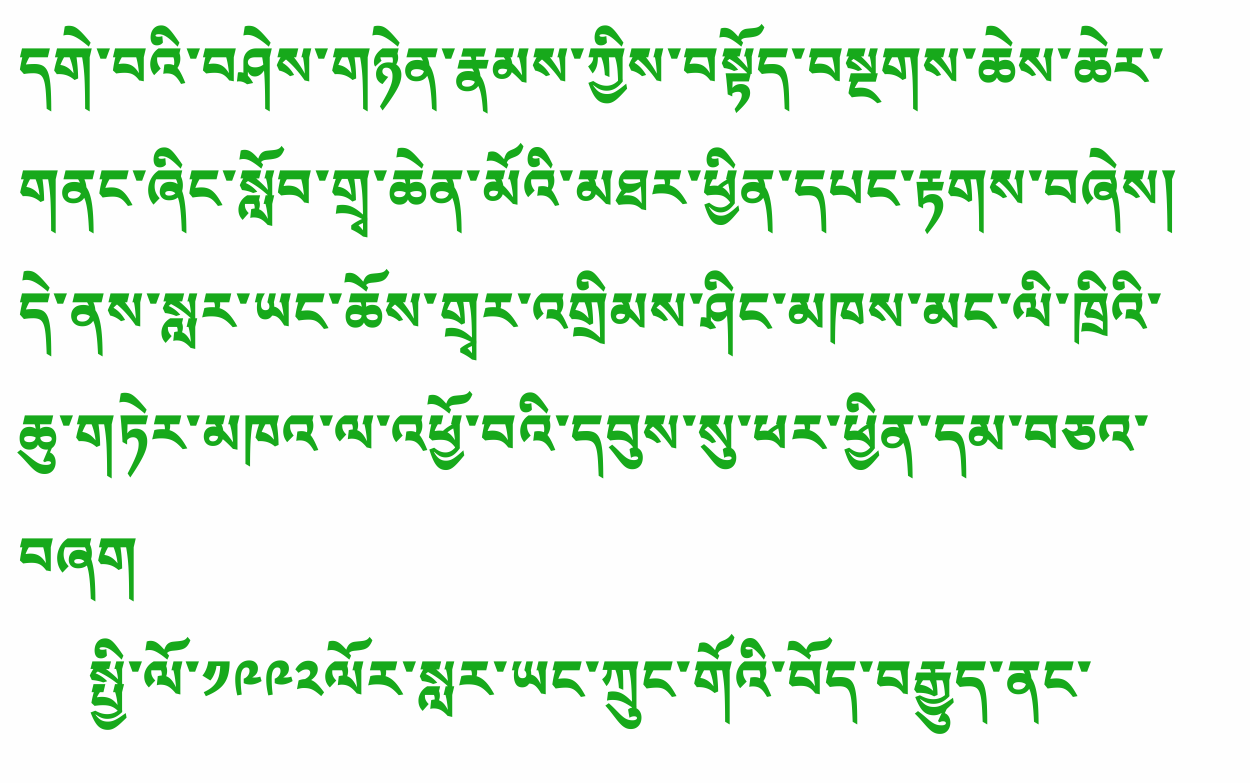དགེ་བའི་བཤེས་གཉེན་རྣམས་ཀྱིས་བསྟོད་བསྔགས་ཆེས་ཆེར་གནང་ཞིང་སློབ་གྲྭ་ཆེན་མོའི་མཐར་ཕྱིན་དཔང་རྟགས་བཞེས།  དེ་ནས་སླར་ཡང་ཆོས་གྲྭར་འགྲིམས་ཤིང་མཁས་མང་ལི་ཁྲིའི་ཆུ་གཏེར་མཁའ་ལ་འཕྱོ་བའི་དབུས་སུ་ཕར་ཕྱིན་དམ་བཅའ་བཞག
     སྤྱི་ལོ་༡༩༩༢ལོར་སླར་ཡང་ཀྲུང་གོའི་བོད་བརྒྱུད་ནང་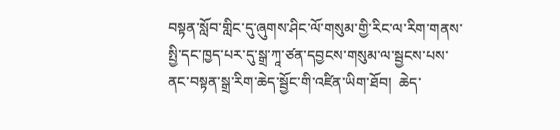བསྟན་སློབ་གླིང་དུ་ཞུགས་ཤིང་ལོ་གསུམ་གྱི་རིང་ལ་རིག་གནས་སྤྱི་དང་ཁྱད་པར་དུ་སྒྲ་ཀཱ་ཙན་དབྱངས་གསུམ་ལ་སྦྱངས་པས་ནང་བསྟན་སྒྲ་རིག་ཆེད་སྦྱོང་གི་འཛིན་ཡིག་ཐོབ།  ཆེད་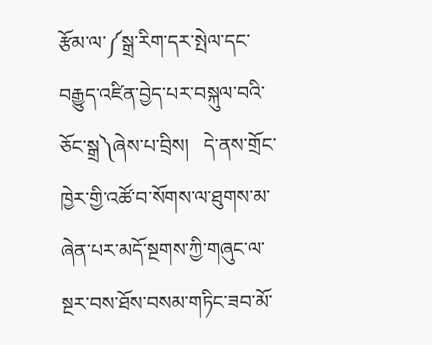རྩོམ་ལ་༼སྒྲ་རིག་དར་སྤེལ་དང་བརྒྱུད་འཛིན་བྱེད་པར་བསྐུལ་བའི་ཅོང་སྒྲ༽ཞེས་པ་བྲིས།   དེ་ནས་གྲོང་ཁྱེར་གྱི་འཚོ་བ་སོགས་ལ་ཐུགས་མ་ཞེན་པར་མདོ་སྔགས་ཀྱི་གཞུང་ལ་སྔར་བས་ཐོས་བསམ་གཏིང་ཟབ་མོ་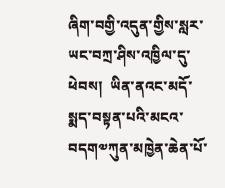ཞིག་བགྱི་འདུན་གྱིས་སླར་ཡང་བཀྲ་ཤིས་འཁྱིལ་དུ་ཕེབས།  ཡིན་ནའང་མདོ་སྨད་བསྟན་པའི་མངའ་བདག༧ཀུན་མཁྱེན་ཆེན་པོ་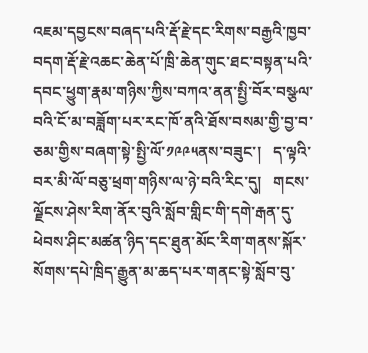འཇམ་དབྱངས་བཞད་པའི་རྡོ་རྗེ་དང་རིགས་བརྒྱའི་ཁྱབ་བདག་རྡོ་རྗེ་འཆང་ཆེན་པོ་ཁྲི་ཆེན་གུང་ཐང་བསྟན་པའི་དབང་ཕྱུག་རྣམ་གཉིས་ཀྱིས་བཀའ་ནན་སྤྱི་བོར་བསྩལ་བའི་ངོ་མ་བཟློག་པར་རང་ཁོ་ནའི་ཐོས་བསམ་གྱི་བྱ་བ་ཅམ་གྱིས་བཞག་སྟེ་སྤྱི་ལོ་༡༩༩༥ནས་བཟུང་།   ད་ལྟའི་བར་མི་ལོ་བཅུ་ཕྲག་གཉིས་ལ་ཉེ་བའི་རིང་དུ།   གངས་ལྗོངས་ཤེས་རིག་ནོར་བུའི་སློབ་གླིང་གི་དགེ་རྒན་དུ་ཕེབས་ཤིང་མཚན་ཉིད་དང་ཐུན་མོང་རིག་གནས་སྐོར་སོགས་དཔེ་ཁྲིད་རྒྱུན་མ་ཆད་པར་གནང་སྟེ་སློབ་བུ་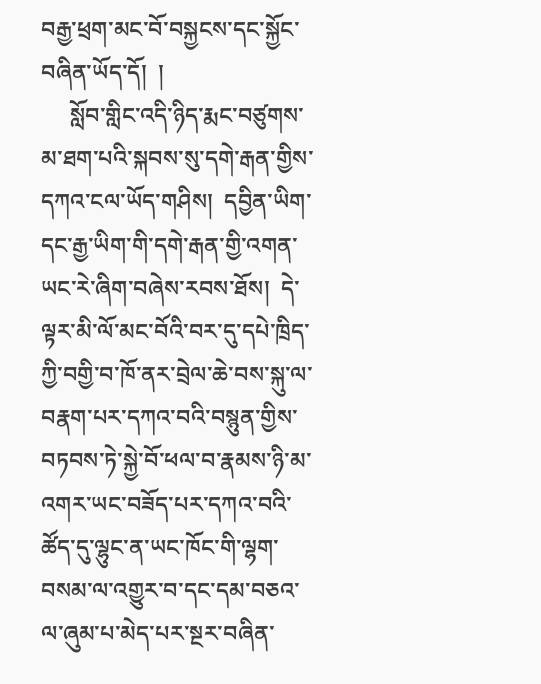བརྒྱ་ཕྲག་མང་བོ་བསྐྱངས་དང་སྐྱོང་བཞིན་ཡོད་དོ།  །
     སློབ་གླིང་འདི་ཉིད་རྨང་བཙུགས་མ་ཐག་པའི་སྐབས་སུ་དགེ་རྒན་གྱིས་དཀའ་ངལ་ཡོད་གཤིས།  དབྱིན་ཡིག་དང་རྒྱ་ཡིག་གི་དགེ་རྒན་གྱི་འགན་ཡང་རེ་ཞིག་བཞེས་རབས་ཐོས།  དེ་ལྟར་མི་ལོ་མང་བོའི་བར་དུ་དཔེ་ཁྲིད་ཀྱི་བགྱི་བ་ཁོ་ནར་བྲེལ་ཆེ་བས་སྐུ་ལ་བརྣག་པར་དཀའ་བའི་བསྙུན་གྱིས་བཏབས་ཏེ་སྐྱེ་བོ་ཕལ་བ་རྣམས་ཉི་མ་འགར་ཡང་བཟོད་པར་དཀའ་བའི་ཚོད་དུ་ལྷུང་ན་ཡང་ཁོང་གི་ལྷག་བསམ་ལ་འགྱུར་བ་དང་དམ་བཅའ་ལ་ཞུམ་པ་མེད་པར་སྔར་བཞིན་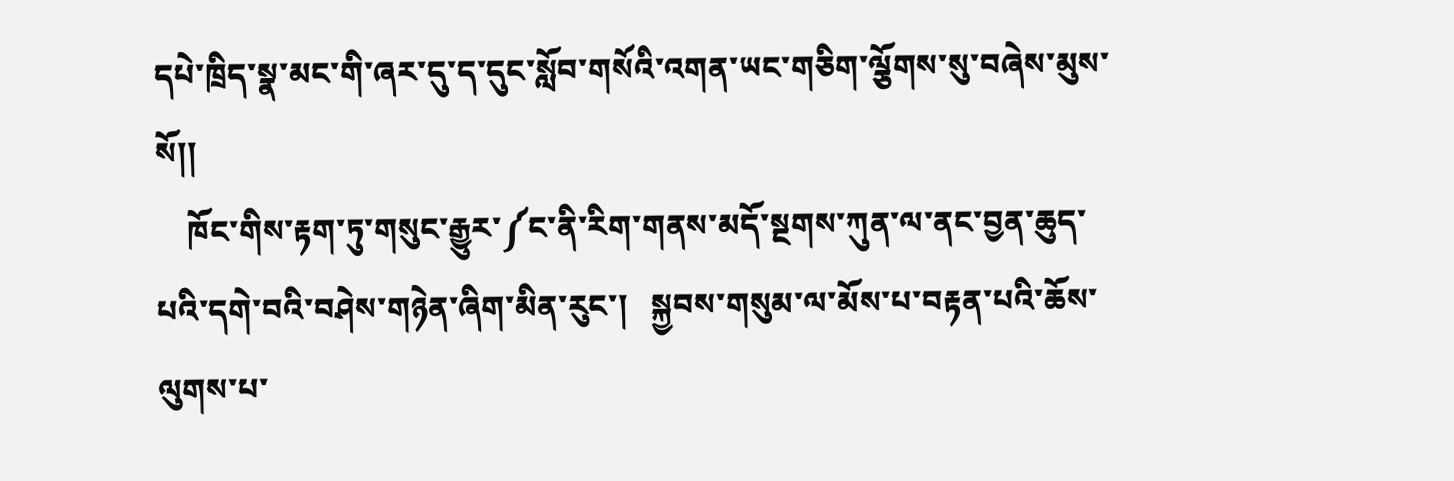དཔེ་ཁྲིད་སྣ་མང་གི་ཞར་དུ་ད་དུང་སློབ་གསོའི་འགན་ཡང་གཅིག་ལྕོགས་སུ་བཞེས་མུས་སོ།།
    ཁོང་གིས་རྟག་ཏུ་གསུང་རྒྱུར་༼ང་ནི་རིག་གནས་མདོ་སྔགས་ཀུན་ལ་ནང་བྱན་ཆུད་པའི་དགེ་བའི་བཤེས་གཉེན་ཞིག་མིན་རུང་།   སྐྱབས་གསུམ་ལ་མོས་པ་བརྟན་པའི་ཆོས་ལུགས་པ་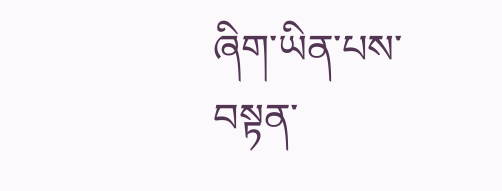ཞིག་ཡིན་པས་བསྟན་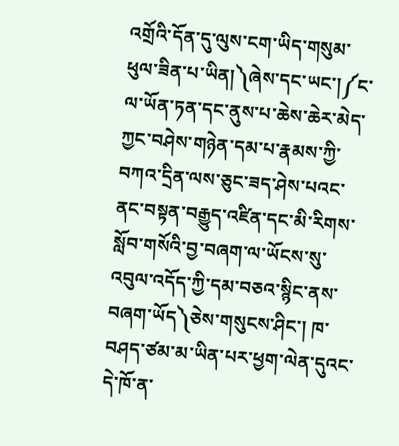འགྲོའི་དོན་དུ་ལུས་ངག་ཡིད་གསུམ་ཕུལ་ཟིན་པ་ཡིན།༽ཞེས་དང་ཡང་།༼ང་ལ་ཡོན་ཏན་དང་ནུས་པ་ཆེས་ཆེར་མེད་ཀྱང་བཤེས་གཉེན་དམ་པ་རྣམས་ཀྱི་བཀའ་དྲིན་ལས་ཅུང་ཟད་ཤེས་པའང་ནང་བསྟན་བརྒྱུད་འཛིན་དང་མི་རིགས་སློབ་གསོའི་བྱ་བཞག་ལ་ཡོངས་སུ་འབུལ་འདོད་ཀྱི་དམ་བཅའ་སྙིང་ནས་བཞག་ཡོད༽ཅེས་གསུངས་ཤིང་། ཁ་བཤད་ཙམ་མ་ཡིན་པར་ཕྱག་ལེན་དུའང་དེ་ཁོ་ན་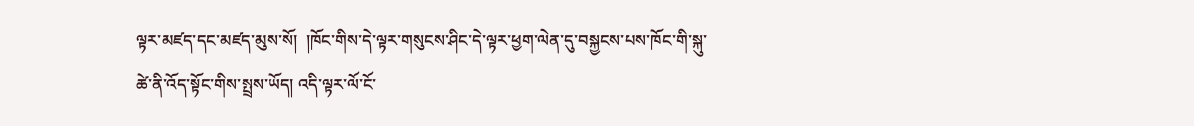ལྟར་མཛད་དང་མཛད་མུས་སོ།  །ཁོང་གིས་དེ་ལྟར་གསུངས་ཤིང་དེ་ལྟར་ཕྱག་ལེན་དུ་བསྐྱངས་པས་ཁོང་གི་སྐུ་ཚེ་ནི་འོད་སྟོང་གིས་སྤྲས་ཡོད། འདི་ལྟར་ལོ་ངོ་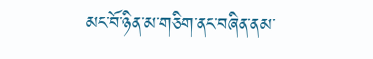མང་བོ་ཉིན་མ་གཅིག་ནང་བཞིན་ནམ་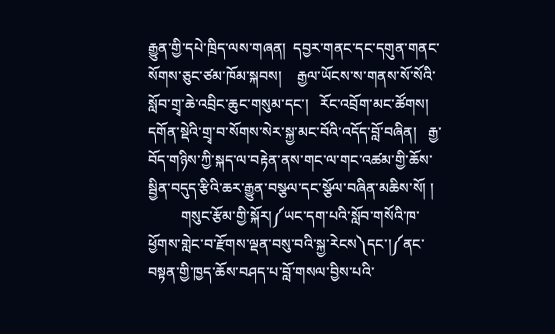རྒྱུན་གྱི་དཔེ་ཁྲིད་ལས་གཞན།  དབྱར་གནང་དང་དགུན་གནང་སོགས་ཅུང་ཙམ་ཁོམ་སྐབས།    རྒྱལ་ཡོངས་ས་གནས་སོ་སོའི་སློབ་གྲྭ་ཆེ་འབྲིང་ཆུང་གསུམ་དང་།   རོང་འབྲོག་མང་ཚོགས།  དགོན་སྡེའི་གྲྭ་བ་སོགས་སེར་སྐྱ་མང་བོའི་འདོད་བློ་བཞིན།   རྒྱ་བོད་གཉིས་ཀྱི་སྐད་ལ་བརྟེན་ནས་གང་ལ་གང་འཚམ་གྱི་ཆོས་སྦྱིན་བདུད་རྩིའི་ཆར་རྒྱུན་བསྩལ་དང་སྩོལ་བཞིན་མཆིས་སོ། །
         གསུང་རྩོམ་གྱི་སྐོར།༼ཡང་དག་པའི་སློབ་གསོའི་ཁ་ཕྱོགས་གླེང་བ་རྫོགས་ལྡན་བསུ་བའི་སྐྱ་རེངས༽དང་།༼ནང་བསྟན་གྱི་ཁྱད་ཆོས་བཤད་པ་བློ་གསལ་བྱིས་པའི་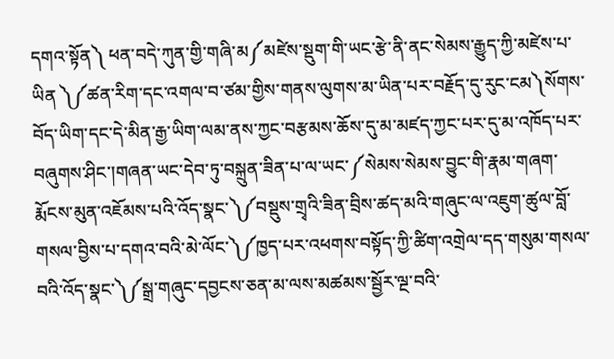དགའ་སྟོན༽ ཕན་བདེ་ཀུན་གྱི་གཞི་མ༼མཛེས་སྡུག་གི་ཡང་རྩེ་ནི་ནང་སེམས་རྒྱུད་ཀྱི་མཛེས་པ་ཡིན ༽༼ཚན་རིག་དང་འགལ་བ་ཙམ་གྱིས་གནས་ལུགས་མ་ཡིན་པར་བརྗོད་དུ་རུང་ངམ༽སོགས་བོད་ཡིག་དང་དེ་མིན་རྒྱ་ཡིག་ལམ་ནས་ཀྱང་བརྩམས་ཆོས་དུ་མ་མཛད་ཀྱང་པར་དུ་མ་འཁོད་པར་བཞུགས་ཤིང་།གཞན་ཡང་དེབ་ཏུ་བསྐྲུན་ཟིན་པ་ལ་ཡང་༼སེམས་སེམས་བྱུང་གི་རྣམ་གཞག་རྨོངས་མུན་འཇོམས་པའི་འོད་སྣང་༽༼བསྡུས་གྲྭའི་ཟིན་བྲིས་ཚད་མའི་གཞུང་ལ་འཇུག་ཚུལ་བློ་གསལ་བྱིས་པ་དགའ་བའི་མེ་ལོང་༽༼ཁྱད་པར་འཕགས་བསྟོད་ཀྱི་ཚིག་འགྲེལ་དད་གསུམ་གསལ་བའི་འོད་སྣང་༽༼སྒྲ་གཞུང་དབྱངས་ཅན་མ་ལས་མཚམས་སྦྱོར་ལྔ་བའི་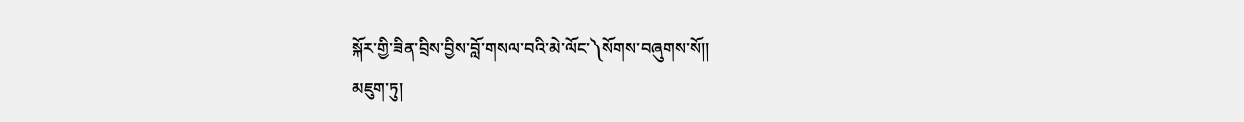སྐོར་གྱི་ཟིན་བྲིས་བྱིས་བློ་གསལ་བའི་མེ་ལོང་༽སོགས་བཞུགས་སོ།།
མཇུག་ཏུ།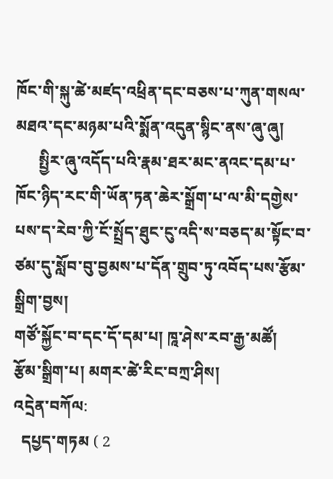ཁོང་གི་སྐུ་ཚེ་མཛད་འཕྲིན་དང་བཅས་པ་ཀུན་གསལ་མཐའ་དང་མཉམ་པའི་སྨོན་འདུན་སྙིང་ནས་ཞུ་ཞུ།
      སྤྱིར་ཞུ་འདོད་པའི་རྣམ་ཐར་མང་ནའང་དམ་པ་ཁོང་ཉིད་རང་གི་ཡོན་ཏན་ཆེར་སྒྲོག་པ་ལ་མི་དགྱེས་པས་ད་རེབ་ཀྱི་ངོ་སྤྲོད་ཐུང་ངུ་འདི་ས་བཅད་མ་སྟོང་བ་ཙམ་དུ་སློབ་བུ་བྱམས་པ་དོན་གྲུབ་ཏུ་འབོད་པས་རྩོམ་སྒྲིག་བྱས།
གཙོ་སྐྱོང་བ་དང་དོ་དམ་པ། ཁཱ་ཤེས་རབ་རྒྱ་མཚོ།
རྩོམ་སྒྲིག་པ། མགར་ཚེ་རིང་བཀྲ་ཤིས།
འདྲེན་བཀོལ:
  དཔྱད་གཏམ ( 2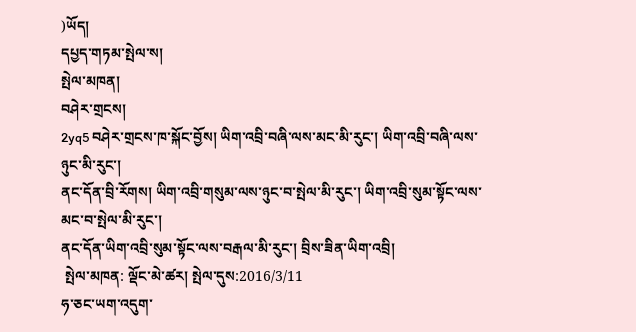)ཡོད།
དཔྱད་གཏམ་སྤེལ་ས།
སྤེལ་མཁན།
བཤེར་གྲངས།
2yq5 བཤེར་གྲངས་ཁ་སྐོང་བྱོས། ཡིག་འབྲི་བཞི་ལས་མང་མི་རུང་། ཡིག་འབྲི་བཞི་ལས་ཉུང་མི་རུང་།
ནང་དོན་བྲི་རོགས། ཡིག་འབྲི་གསུམ་ལས་ཉུང་བ་སྤེལ་མི་རུང་། ཡིག་འབྲི་སུམ་སྟོང་ལས་མང་བ་སྤེལ་མི་རུང་།
ནང་དོན་ཡིག་འབྲི་སུམ་སྟོང་ལས་བརྒལ་མི་རུང་། བྲིས་ཟིན་ཡིག་འབྲི།
 སྤེལ་མཁན: ལྡོང་མེ་ཚར། སྤེལ་དུས:2016/3/11
ཧ་ཅང་ཡག་འདུག་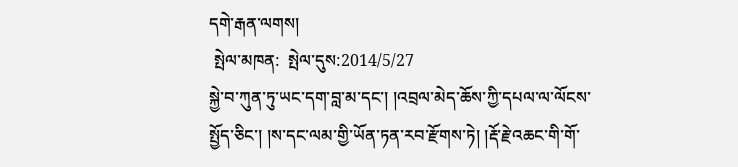དགེ་རྒན་ལགས།
 སྤེལ་མཁན:  སྤེལ་དུས:2014/5/27
སྐྱེ་བ་ཀུན་ཏུ་ཡང་དག་བླ་མ་དང་། །འབྲལ་མེད་ཆོས་ཀྱི་དཔལ་ལ་ལོངས་སྤྱོད་ཅིང་། །ས་དང་ལམ་གྱི་ཡོན་ཏན་རབ་རྫོགས་ཏེ། །རྡོ་རྗེ་འཆང་གི་གོ་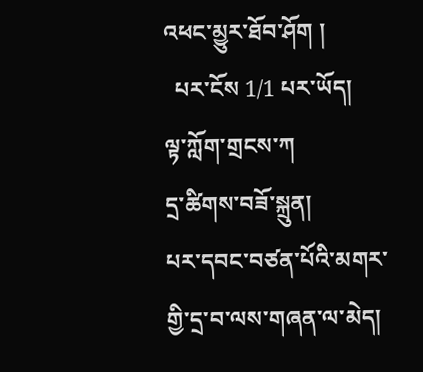འཕང་མྱུར་ཐོབ་ཤོག །
  པར་ངོས 1/1 པར་ཡོད།
ལྟ་ཀློག་གྲངས་ཀ
དྲ་ཚིགས་བཟོ་སྐྲུན།
པར་དབང་བཙན་པོའི་མགར་གྱི་དྲ་བ་ལས་གཞན་ལ་མེད།